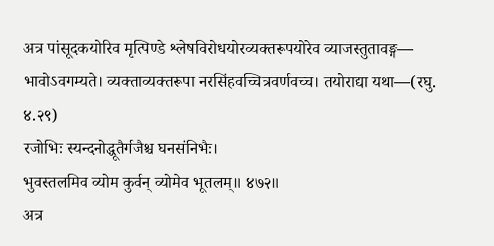अत्र पांसूदकयोरिव मृत्पिण्डे श्लेषविरोधयोरव्यक्तरूपयोरेव व्याजस्तुतावङ्ग— भावोऽवगम्यते। व्यक्ताव्यक्तरूपा नरसिंहवच्चित्रवर्णवच्च। तयोराद्या यथा—(रघु. ४.२९)
रजोभिः स्यन्दनोद्धूतैर्गजैश्च घनसंनिभैः।
भुवस्तलमिव व्योम कुर्वन् व्योमेव भूतलम्॥ ४७२॥
अत्र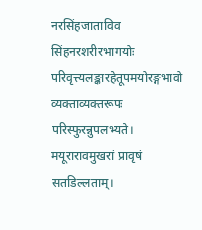नरसिंहजाताविव सिंहनरशरीरभागयोः परिवृत्त्यलङ्कारहेतूपमयोरङ्गभावो व्यक्ताव्यक्तरूपः परिस्फुरन्नुपलभ्यते।
मयूरारावमुखरां प्रावृषं सतडिल्लताम्।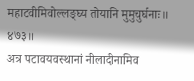महाटवीमिवोल्लङ्घ्य तोयानि मुमुचुर्घनाः॥ ४७३॥
अत्र पटावयवस्थानां नीलादीनामिव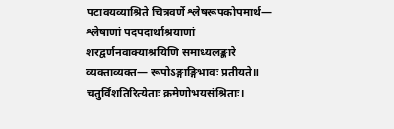पटावयव्याश्रिते चित्रवर्णे श्लेषरूपकोपमार्थ— श्लेषाणां पदपदार्थाश्रयाणां शरद्वर्णनवाक्याश्रयिणि समाध्यलङ्कारे व्यक्ताव्यक्त— रूपोऽङ्गाङ्गिभावः प्रतीयते॥
चतुर्विंशतिरित्येताः क्रमेणोभयसंश्रिताः।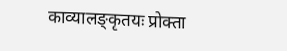काव्यालङ्कृतयः प्रोक्ता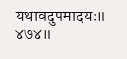यथावदुपमादयः॥ ४७४॥